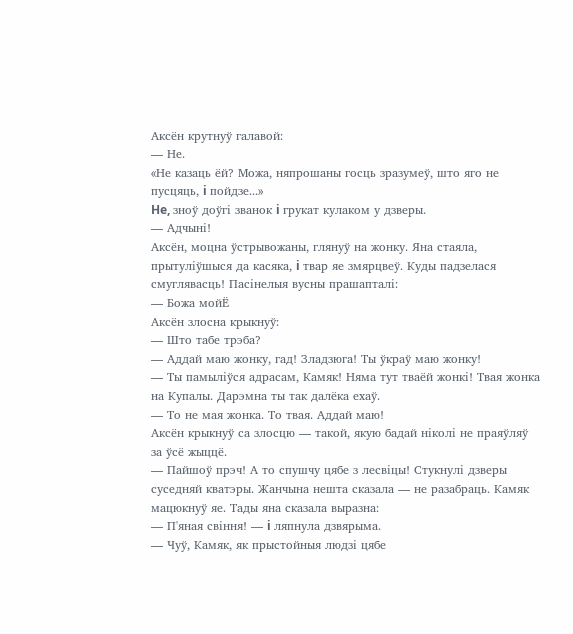Аксён крутнуў галавой:
— Не.
«Не казаць ёй? Можа, няпрошаны госць зразумеў, што яго не пусцяць, i пойдзе...»
He, зноў доўгі званок i грукат кулаком у дзверы.
— Адчыні!
Аксён, моцна ўстрывожаны, глянуў на жонку. Яна стаяла, прытуліўшыся да касяка, i твар яе змярцвеў. Куды падзелася смуглявасць! Пасінелыя вусны прашапталі:
— Божа мойЁ
Аксён злосна крыкнуў:
— Што табе трэба?
— Аддай маю жонку, гад! Зладзюга! Ты ўкраў маю жонку!
— Ты памыліўся адрасам, Камяк! Няма тут тваёй жонкі! Твая жонка на Купалы. Дарэмна ты так далёка ехаў.
— То не мая жонка. То твая. Аддай маю!
Аксён крыкнуў са злосцю — такой, якую бадай ніколі не праяўляў за ўсё жыццё.
— Пайшоў прэч! А то спушчу цябе з лесвіцы! Стукнулі дзверы суседняй кватэры. Жанчына нешта сказала — не разабраць. Камяк мацюкнуў яе. Тады яна сказала выразна:
— П'яная свіння! — i ляпнула дзвярыма.
— Чуў, Камяк, як прыстойныя людзі цябе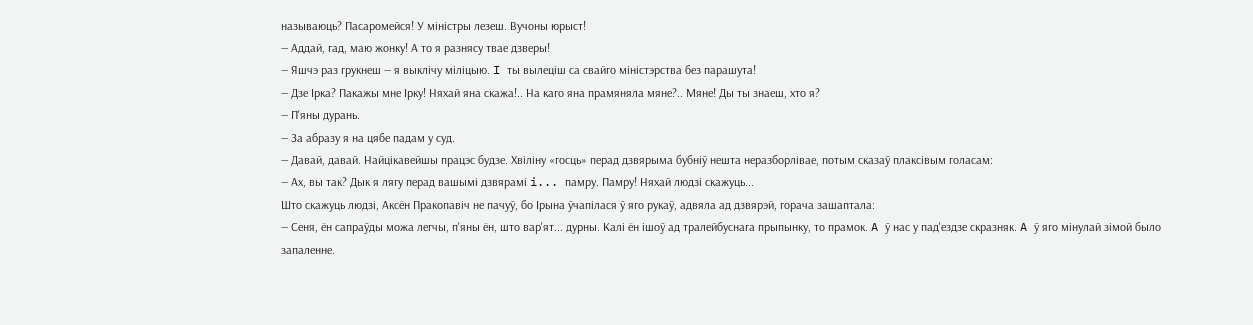называюць? Пасаромейся! У міністры лезеш. Вучоны юрыст!
— Аддай, гад, маю жонку! А то я разнясу твае дзверы!
— Яшчэ раз грукнеш — я выклічу міліцыю. I ты вылеціш са свайго міністэрства без парашута!
— Дзе Ірка? Пакажы мне Ірку! Няхай яна скажа!.. На каго яна прамяняла мяне?.. Мяне! Ды ты знаеш, хто я?
— П'яны дурань.
— За абразу я на цябе падам у суд.
— Давай, давай. Найцікавейшы працэс будзе. Хвіліну «госць» перад дзвярыма бубніў нешта неразборлівае, потым сказаў плаксівым голасам:
— Ах, вы так? Дык я лягу перад вашымі дзвярамі i... памру. Памру! Няхай людзі скажуць...
Што скажуць людзі, Аксён Пракопавіч не пачуў, бо Ірына ўчапілася ў яго рукаў, адвяла ад дзвярэй, горача зашаптала:
— Сеня, ён сапраўды можа легчы, п'яны ён, што вар'ят... дурны. Калі ён ішоў ад тралейбуснага прыпынку, то прамок. A ў нас у пад'ездзе скразняк. A ў яго мінулай зімой было запаленне.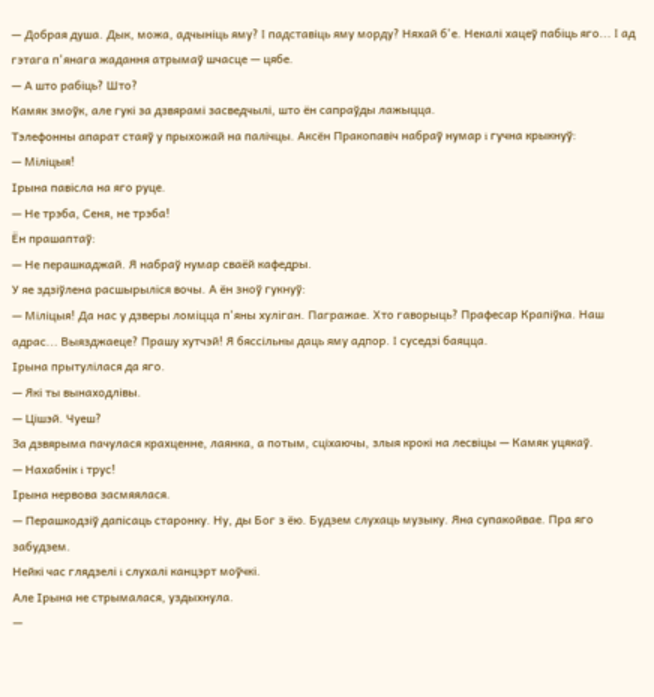— Добрая душа. Дык, можа, адчыніць яму? I падставіць яму морду? Няхай б'е. Некалі хацеў пабіць яго... I ад гэтага п'янага жадання атрымаў шчасце — цябе.
— А што рабіць? Што?
Камяк змоўк, але гукі за дзвярамі засведчылі, што ён сапраўды лажыцца.
Тэлефонны апарат стаяў у прыхожай на палічцы. Аксён Пракопавіч набраў нумар i гучна крыкнуў:
— Міліцыя!
Ірына павісла на яго руце.
— Не трэба, Сеня, не трэба!
Ён прашаптаў:
— Не перашкаджай. Я набраў нумар сваёй кафедры.
У яе здзіўлена расшырыліся вочы. А ён зноў гукнуў:
— Міліцыя! Да нас у дзверы ломіцца п'яны хуліган. Пагражае. Хто гаворыць? Прафесар Крапіўка. Наш адрас... Выязджаеце? Прашу хутчэй! Я бяссільны даць яму адпор. I суседзі баяцца.
Ірына прытулілася да яго.
— Які ты вынаходлівы.
— Цішэй. Чуеш?
За дзвярыма пачулася крахценне, лаянка, а потым, сціхаючы, злыя крокі на лесвіцы — Камяк уцякаў.
— Нахабнік i трус!
Ірына нервова засмяялася.
— Перашкодзіў дапісаць старонку. Ну, ды Бог з ёю. Будзем слухаць музыку. Яна супакойвае. Пра яго забудзем.
Нейкі час глядзелі i слухалі канцэрт моўчкі.
Але Ірына не стрымалася, уздыхнула.
—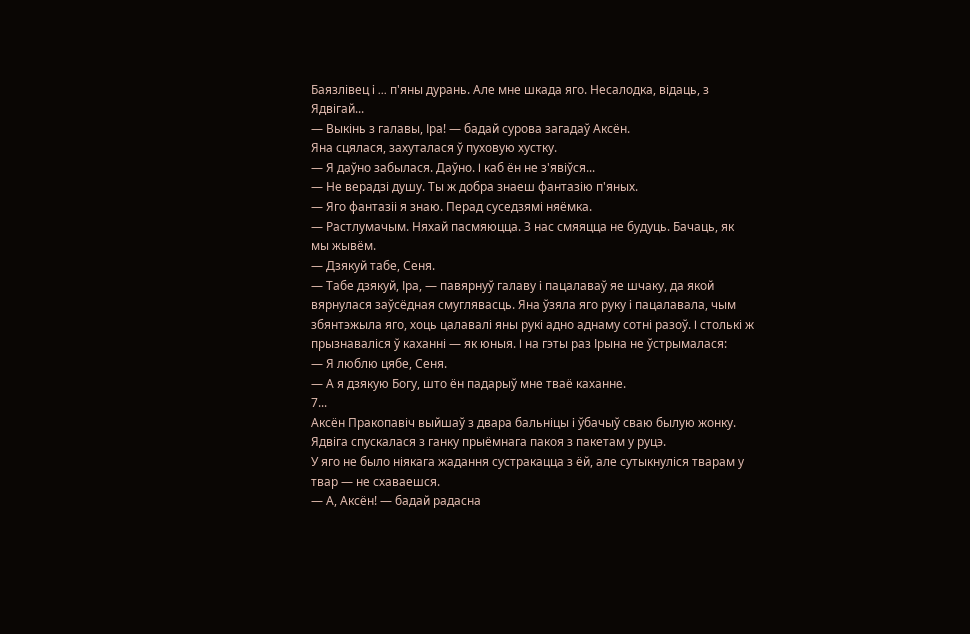Баязлівец i ... п'яны дурань. Але мне шкада яго. Несалодка, відаць, з Ядвігай...
— Выкінь з галавы, Іра! — бадай сурова загадаў Аксён.
Яна сцялася, захуталася ў пуховую хустку.
— Я даўно забылася. Даўно. I каб ён не з'явіўся...
— Не верадзі душу. Ты ж добра знаеш фантазію п'яных.
— Яго фантазіі я знаю. Перад суседзямі няёмка.
— Растлумачым. Няхай пасмяюцца. З нас смяяцца не будуць. Бачаць, як мы жывём.
— Дзякуй табе, Сеня.
— Табе дзякуй, Іра, — павярнуў галаву i пацалаваў яе шчаку, да якой вярнулася заўсёдная смуглявасць. Яна ўзяла яго руку i пацалавала, чым збянтэжыла яго, хоць цалавалі яны рукі адно аднаму сотні разоў. I столькі ж прызнаваліся ў каханні — як юныя. I на гэты раз Ірына не ўстрымалася:
— Я люблю цябе, Сеня.
— А я дзякую Богу, што ён падарыў мне тваё каханне.
7...
Аксён Пракопавіч выйшаў з двара бальніцы i ўбачыў сваю былую жонку. Ядвіга спускалася з ганку прыёмнага пакоя з пакетам у руцэ.
У яго не было ніякага жадання сустракацца з ёй, але сутыкнуліся тварам у твар — не схаваешся.
— А, Аксён! — бадай радасна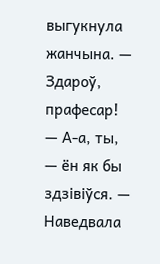выгукнула жанчына. — Здароў, прафесар!
— А-а, ты, — ён як бы здзівіўся. — Наведвала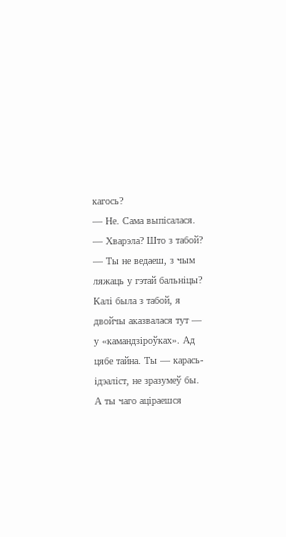кагось?
— Не. Сама выпісалася.
— Хварэла? Што з табой?
— Ты не ведаеш, з чым ляжаць у гэтай бальніцы? Калі была з табой, я двойчы аказвалася тут — у «камандзіроўках». Ад цябе тайна. Ты — карась-ідэаліст, не зразумеў бы. А ты чаго аціраешся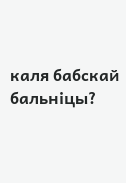каля бабскай бальніцы?